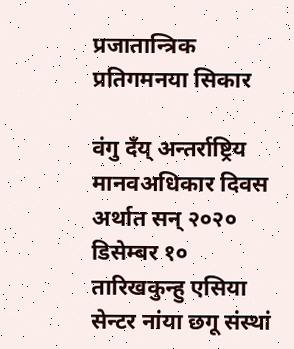प्रजातान्त्रिक प्रतिगमनया सिकार

वंगु दँय् अन्तर्राष्ट्रिय मानवअधिकार दिवस अर्थात सन् २०२० डिसेम्बर १० तारिखकुन्हु एसिया सेन्टर नांया छगू संस्थां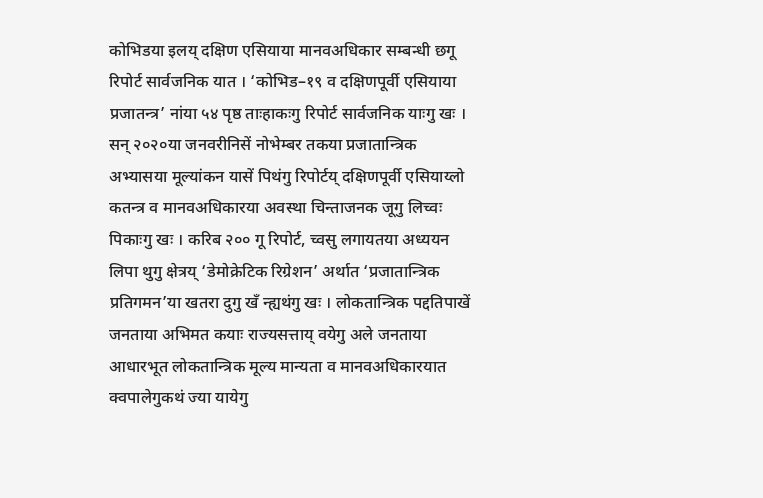कोभिडया इलय् दक्षिण एसियाया मानवअधिकार सम्बन्धी छगू रिपोर्ट सार्वजनिक यात । ‘कोभिड–१९ व दक्षिणपूर्वी एसियाया प्रजातन्त्र’ नांया ५४ पृष्ठ ताःहाकःगु रिपोर्ट सार्वजनिक याःगु खः । सन् २०२०या जनवरीनिसें नोभेम्बर तकया प्रजातान्त्रिक अभ्यासया मूल्यांकन यासें पिथंगु रिपोर्टय् दक्षिणपूर्वी एसियाय्लो कतन्त्र व मानवअधिकारया अवस्था चिन्ताजनक जूगु लिच्वः पिकाःगु खः । करिब २०० गू रिपोर्ट, च्वसु लगायतया अध्ययन लिपा थुगु क्षेत्रय् ‘डेमोक्रेटिक रिग्रेशन’ अर्थात ‘प्रजातान्त्रिक प्रतिगमन’या खतरा दुगु खँ न्ह्यथंगु खः । लोकतान्त्रिक पद्दतिपाखें जनताया अभिमत कयाः राज्यसत्ताय् वयेगु अले जनताया आधारभूत लोकतान्त्रिक मूल्य मान्यता व मानवअधिकारयात क्वपालेगुकथं ज्या यायेगु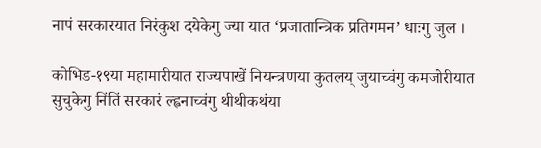नापं सरकारयात निरंकुश दयेकेगु ज्या यात ‘प्रजातान्त्रिक प्रतिगमन’ धाःगु जुल ।

कोभिड-१९या महामारीयात राज्यपाखें नियन्त्रणया कुतलय् जुयाच्वंगु कमजोरीयात सुचुकेगु निंतिं सरकारं ल्ह्वनाच्वंगु थीथीकथंया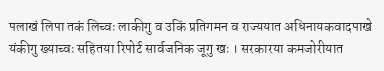पलाखं लिपा तकं लिच्वः लाकीगु व उकिं प्रतिगमन व राज्ययात अधिनायकवादपाखे यंकीगु ख्याच्वः सहितया रिपोर्ट सार्वजनिक जूगु खः । सरकारया कमजोरीयात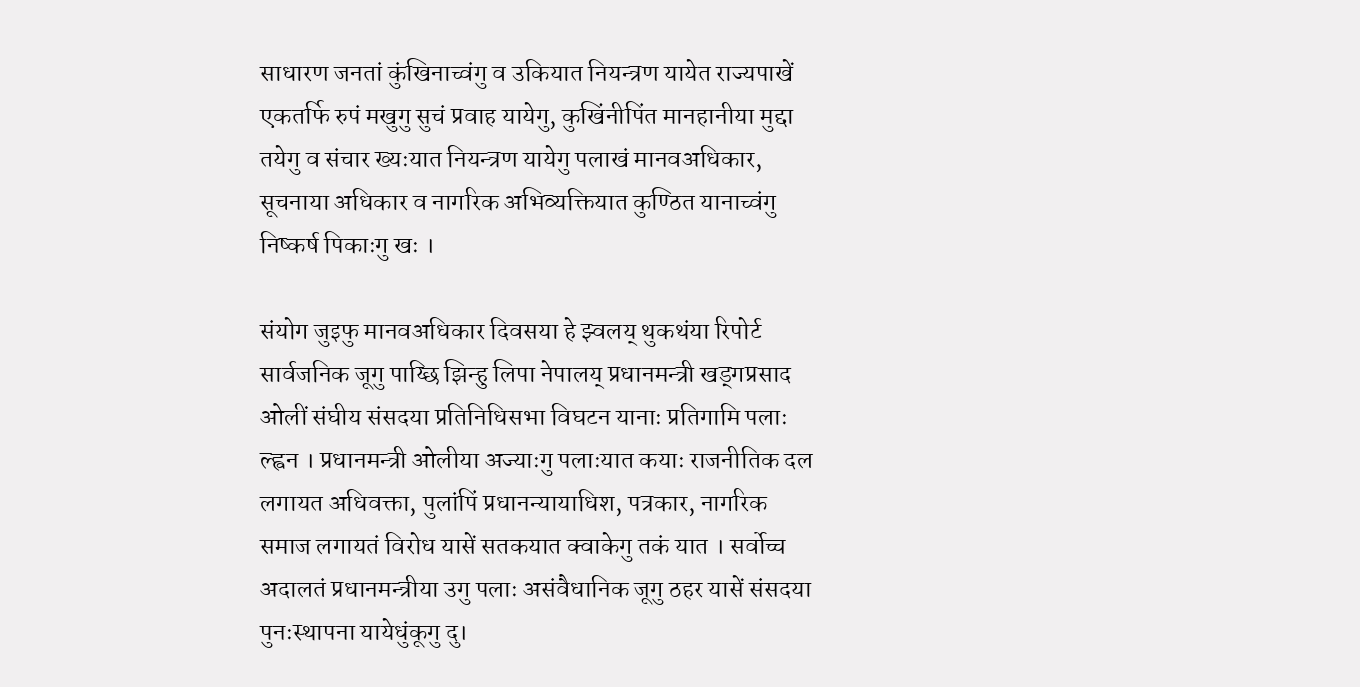साधारण जनतां कुंखिनाच्वंगु व उकियात नियन्त्रण यायेत राज्यपाखें एकतर्फि रुपं मखुगु सुचं प्रवाह यायेगु, कुखिंनीपिंत मानहानीया मुद्दा तयेगु व संचार ख्यःयात नियन्त्रण यायेगु पलाखं मानवअधिकार, सूचनाया अधिकार व नागरिक अभिव्यक्तियात कुण्ठित यानाच्वंगु निष्कर्ष पिकाःगु खः ।

संयोग जुइफु मानवअधिकार दिवसया हे झ्वलय् थुकथंया रिपोर्ट सार्वजनिक जूगु पाय्छि झिन्हु लिपा नेपालय् प्रधानमन्त्री खड्गप्रसाद ओलीं संघीय संसदया प्रतिनिधिसभा विघटन यानाः प्रतिगामि पलाः ल्ह्वन । प्रधानमन्त्री ओलीया अज्याःगु पलाःयात कयाः राजनीतिक दल लगायत अधिवक्ता, पुलांपिं प्रधानन्यायाधिश, पत्रकार, नागरिक समाज लगायतं विरोध यासें सतकयात क्वाकेगु तकं यात । सर्वोच्च अदालतं प्रधानमन्त्रीया उगु पलाः असंवैधानिक जूगु ठहर यासें संसदया पुनःस्थापना यायेधुंकूगु दु।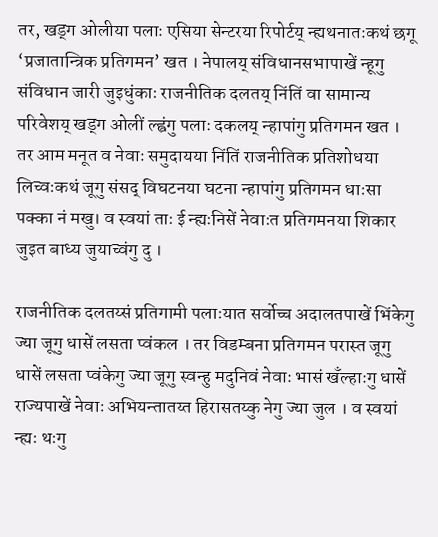तर, खड्ग ओलीया पलाः एसिया सेन्टरया रिपोर्टय् न्ह्यथनातःकथं छगू ‘प्रजातान्त्रिक प्रतिगमन’ खत । नेपालय् संविधानसभापाखें न्हूगु संविधान जारी जुइधुंकाः राजनीतिक दलतय् निंतिं वा सामान्य परिवेशय् खड्ग ओलीं ल्ह्वंगु पलाः दकलय् न्हापांगु प्रतिगमन खत । तर आम मनूत व नेवाः समुदायया निंतिं राजनीतिक प्रतिशोधया लिच्वःकथं जूगु संसद् विघटनया घटना न्हापांगु प्रतिगमन धाःसा पक्का नं मखु। व स्वयां ताः ई न्ह्यःनिसें नेवाःत प्रतिगमनया शिकार जुइत बाध्य जुयाच्वंगु दु ।

राजनीतिक दलतय्सं प्रतिगामी पलाःयात सर्वोच्च अदालतपाखें भिंकेगु ज्या जूगु धासें लसता प्वंकल । तर विडम्बना प्रतिगमन परास्त जूगु धासें लसता प्वंकेगु ज्या जूगु स्वन्हु मदुनिवं नेवाः भासं खँल्हाःगु धासें राज्यपाखें नेवाः अभियन्तातय्त हिरासतय्कु नेगु ज्या जुल । व स्वयां न्ह्यः थःगु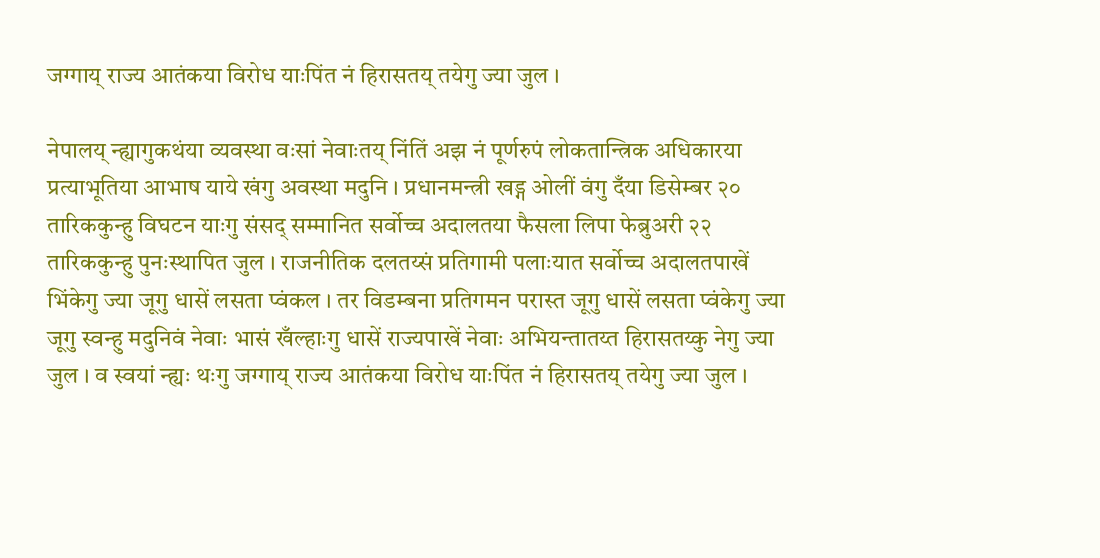जग्गाय् राज्य आतंकया विरोध याःपिंत नं हिरासतय् तयेगु ज्या जुल ।

नेपालय् न्ह्यागुकथंया व्यवस्था वःसां नेवाःतय् निंतिं अझ नं पूर्णरुपं लोकतान्त्रिक अधिकारया प्रत्याभूतिया आभाष याये खंगु अवस्था मदुनि । प्रधानमन्त्री खड्ग ओलीं वंगु दँया डिसेम्बर २० तारिककुन्हु विघटन याःगु संसद् सम्मानित सर्वोच्च अदालतया फैसला लिपा फेब्रुअरी २२ तारिककुन्हु पुनःस्थापित जुल । राजनीतिक दलतय्सं प्रतिगामी पलाःयात सर्वोच्च अदालतपाखें भिंकेगु ज्या जूगु धासें लसता प्वंकल । तर विडम्बना प्रतिगमन परास्त जूगु धासें लसता प्वंकेगु ज्या जूगु स्वन्हु मदुनिवं नेवाः भासं खँल्हाःगु धासें राज्यपाखें नेवाः अभियन्तातय्त हिरासतय्कु नेगु ज्या जुल । व स्वयां न्ह्यः थःगु जग्गाय् राज्य आतंकया विरोध याःपिंत नं हिरासतय् तयेगु ज्या जुल ।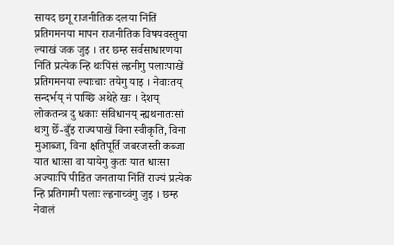सायद छगू राजनीतिक दलया निंतिं प्रतिगमनया मापन राजनीतिक विषयवस्तुया ल्याखं जक जुइ । तर छम्ह सर्वसाधारणया निंतिं प्रत्येक न्हि थःपिंसं ल्ह्वनीगु पलाःपाखें प्रतिगमनया ल्याःचाः तयेगु याइ । नेवाःतय् सन्दर्भय् नं पाय्छि अथेहे खः । देशय् लोकतन्त्र दु धकाः संविधानय् न्ह्यथनातःसां थःगु छेँ-बुँइ राज्यपाखें विना स्वीकृति, विना मुआब्जा, विना क्षतिपूर्ति जबरजस्ती कब्जा यात धाःसा वा यायेगु कुतः यात धाःसा अज्याःपिं पीडित जनताया निंतिं राज्यं प्रत्येक न्हि प्रतिगामी पलाः ल्ह्वनाच्वंगु जुइ । छम्ह नेवालं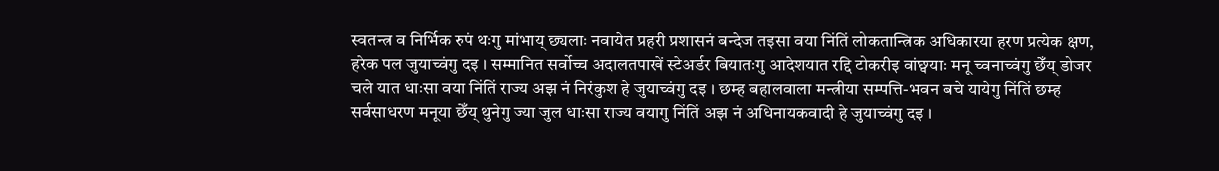स्वतन्त्र व निर्भिक रुपं थःगु मांभाय् छ्यलाः नवायेत प्रहरी प्रशासनं बन्देज तइसा वया निंतिं लोकतान्त्रिक अधिकारया हरण प्रत्येक क्षण, हरेक पल जुयाच्वंगु दइ । सम्मानित सर्वोच्च अदालतपाखें स्टेअर्डर बियातःगु आदेशयात रद्दि टोकरीइ वांछ्वयाः मनू च्वनाच्वंगु छेँय् डोजर चले यात धाःसा वया निंतिं राज्य अझ नं निरंकुश हे जुयाच्वंगु दइ । छम्ह बहालवाला मन्त्रीया सम्पत्ति-भवन बचे यायेगु निंतिं छम्ह सर्वसाधरण मनूया छेँय् थुनेगु ज्या जुल धाःसा राज्य वयागु निंतिं अझ नं अधिनायकवादी हे जुयाच्वंगु दइ ।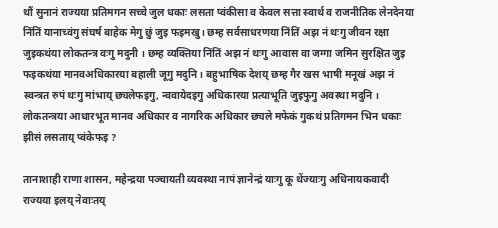थौं सुनानं राज्यया प्रतिमगन सच्चे जुल धकाः लसता प्वंकीसा व केवल सत्ता स्वार्थ व राजनीतिक लेनदेनया निंतिं यानाच्वंगु संघर्ष बाहेक मेगु छुं जुइ फइमखु। छम्ह सर्वसाधरणया निंतिं अझ नं थःगु जीवन रक्षा जुइकथंया लोकतन्त्र वःगु मदुनी । छम्ह व्यक्तिया निंतिं अझ नं थःगु आवास वा जग्गा जमिन सुरक्षित जुइ फइकथंया मानवअधिकारया बहाली जूगु मदुनि । बहुभाषिक देशय् छम्ह गैर खस भाषी मनूखं अझ नं स्वन्त्रत रुपं थःगु मांभाय् छ्यलेफइगु, न्ववायेदइगु अधिकारया प्रत्याभूति जुइफुगु अवस्था मदुनि । लोकतन्त्रया आधारभूत मानव अधिकार व नागरिक अधिकार छ्यले मफेकं गुकथं प्रतिगमन भिन धकाः झीसं लसताय् प्वंकेफइ ?

तानाशाही राणा शासन, महेन्द्रया पञ्चायती व्यवस्था नापं ज्ञानेन्द्रं याःगु कू थेंज्याःगु अधिनायकवादी राज्यया इलय् नेवाःतय्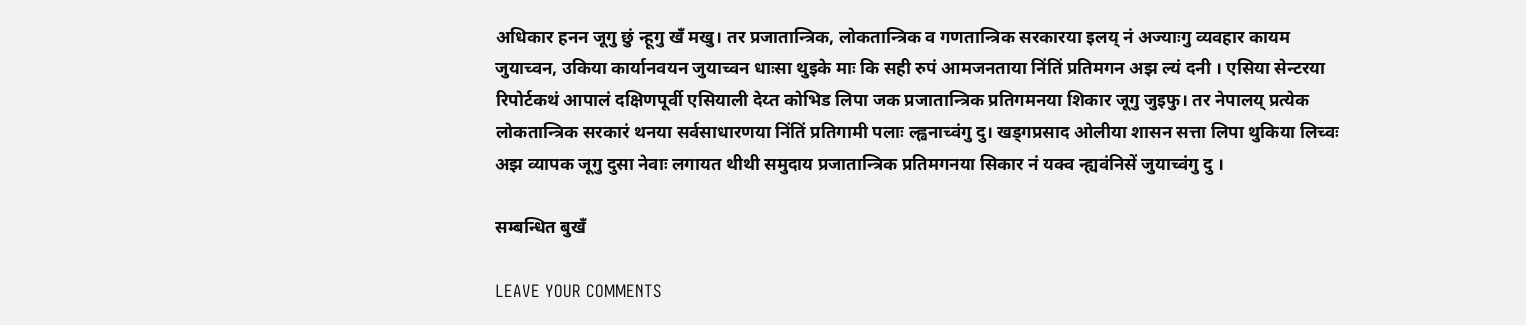अधिकार हनन जूगु छुं न्हूगु खँ मखु। तर प्रजातान्त्रिक, लोकतान्त्रिक व गणतान्त्रिक सरकारया इलय् नं अज्याःगु व्यवहार कायम जुयाच्वन, उकिया कार्यानवयन जुयाच्वन धाःसा थुइके माः कि सही रुपं आमजनताया निंतिं प्रतिमगन अझ ल्यं दनी । एसिया सेन्टरया रिपोर्टकथं आपालं दक्षिणपूर्वी एसियाली देय्त कोभिड लिपा जक प्रजातान्त्रिक प्रतिगमनया शिकार जूगु जुइफु। तर नेपालय् प्रत्येक लोकतान्त्रिक सरकारं थनया सर्वसाधारणया निंतिं प्रतिगामी पलाः ल्ह्वनाच्वंगु दु। खड्गप्रसाद ओलीया शासन सत्ता लिपा थुकिया लिच्वः अझ व्यापक जूगु दुसा नेवाः लगायत थीथी समुदाय प्रजातान्त्रिक प्रतिमगनया सिकार नं यक्व न्ह्यवंनिसें जुयाच्वंगु दु ।

सम्बन्धित बुखँ

LEAVE YOUR COMMENTS